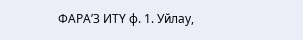ФАРА’З ИТҮ ф. 1. Уйлау,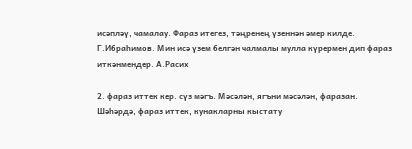исәпләү, чамалау. Фараз итегез, тәңренең үзеннән әмер килде. Г.Ибраһимов. Мин исә үзем белгән чалмалы мулла күрермен дип фараз иткәнмендер. А.Расих

2. фараз иттек кер. сүз мәгъ. Мәсәлән, ягъни мәсәлән, фаразан. Шәһәрдә, фараз иттек, кунакларны кыстату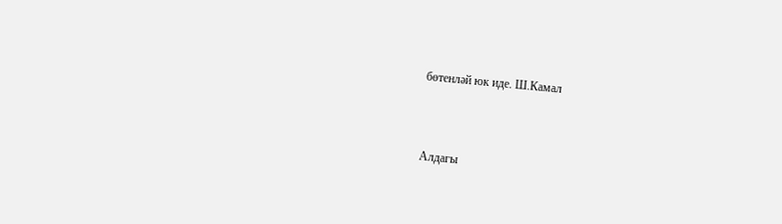бөтенләй юк иде. Ш.Камал



Алдагы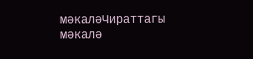мәкаләЧираттагы мәкалә